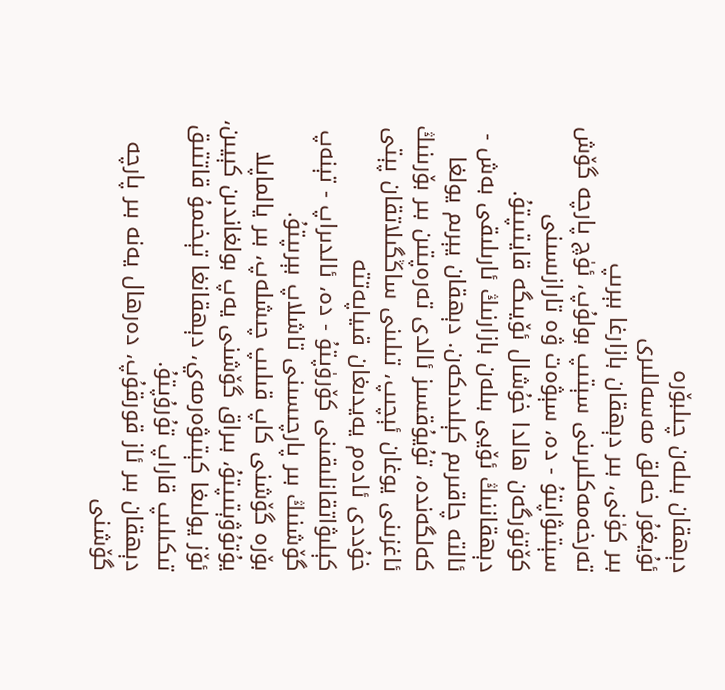دېھقان بىلەن چىلبۆرە
ئۇيغۇر خەلق مەسەللىرى
بىر كۈنى، بىر دېھقان بازارغا بېرىپ تەرخەمەكلىرىنى سېتىپ بولۇپ، ئۈچ پارچە گۆش سېتىۋاپتۇ - دە، سېۋەت ۋە تارازىسىنى كۆتۈرگەن ھالدا خۇشال ئۆيىگە قايتىپتۇ.
دېھقاننىڭ ئۆيى بىلەن بازارنىڭ ئارىلىقى بەش - ئالتە چاقىرىم كېلىدىكەن. دېھقان يېرىم يولغا كەلگەندە، تۇيۇقسىز ئالدى تەرەپتىن بىر بۆرىنىڭ ئاغزىنى يوغان ئېچىپ، تىلىنى ساڭگىلاتقان پېتى خۇددى ئادەم يەيدىغان قىياپەتتە كېلىۋاتقانلىقىنى كۆرۈپتۇ - دە، ئالدىراپ - تېنەپ گۆشنىڭ بىر پارچىسىنى تاشلاپ بېرىپتۇ.
بۆرە گۆشنى كاپ قىلىپ چىشلەپ، بىر يالماپلا يۇتۇۋېتىپتۇ، بىراق گۆشنى يەپ بولغاندىن كېيىن، ئۆز يولىغا كېتىۋەرمەي، دېھقانغا تېخىمۇ قاتتىق تىكىلىپ قاراپ تۇرۇپتۇ.
دېھقان بىر ئاز قورقۇپ، دەرھال يەنە بىر پارچە گۆشنى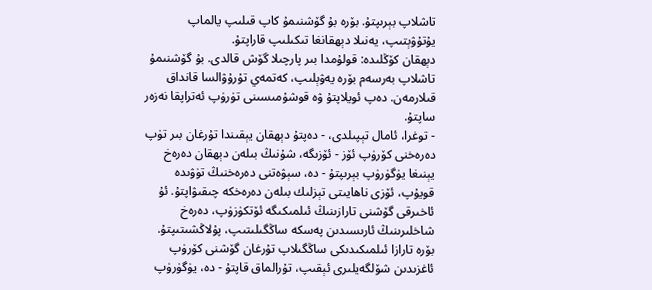تاشلاپ بېرىپتۇ. بۆرە بۇ گۆشنىمۇ كاپ قىلىپ يالماپ يۇتۇۋېتىپ، يەنىلا دېھقانغا تىكىلىپ قاراپتۇ.
دېھقان كۆڭلىدە: قولۇمدا بىر پارچىلا گۆش قالدى. بۇ گۆشنىمۇ تاشلاپ بەرسەم بۆرە يەۋېلىپ، كەتمەي تۇرۇۋالسا قانداق قىلارمەن. دەپ ئويلاپتۇ ۋە قوشۇمىسىنى تۈرۈپ ئەتراپقا نەزەر ساپتۇ.
- توغرا، ئامال تېپىلدى، - دەپتۇ دېھقان يېقىندا تۇرغان بىر تۈپ دەرەخنى كۆرۈپ ئۆز - ئۆزىگە، شۇنىڭ بىلەن دېھقان دەرەخ يېنىغا يۈگۈرۈپ بېرىپتۇ - دە، سېۋەتنى دەرەخنىڭ تۈۋىدە قويۇپ، ئۆزى ناھايىتى تېزلىك بىلەن دەرەخكە چىقىۋاپتۇ. ئۇ ئاخىرقى گۆشنى تارازىنىڭ ئىلمىكىگە ئۆتكۈزۈپ، دەرەخ شاخلىرىنىڭ ئارىسىدىن پەسكە ساڭگىلىتىپ، پۇلاڭشىتىپتۇ.
بۆرە تارازا ئىلمىكىدىكى ساڭگىلاپ تۇرغان گۆشنى كۆرۈپ ئاغزىدىن شۆلگەيلىرى ئېقىپ، تۇرالماق قاپتۇ - دە، يۈگۈرۈپ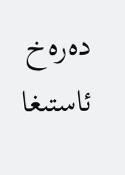دەرەخ ئاستىغا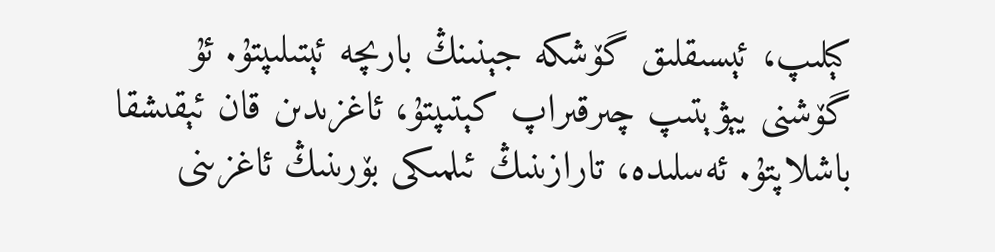كېلىپ، ئېسىقلىق گۆشكە جېنىنڭ بارىچە ئېتىلىپتۇ. ئۇ گۆشنى يېۋېتىپ چىرقىراپ كېتىپتۇ، ئاغزىدىن قان ئېقىشقا باشلاپتۇ. ئەسلىدە، تارازىنىڭ ئىلمىكى بۆرىنىڭ ئاغزىنى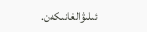ئىلىۋالغانىكەن.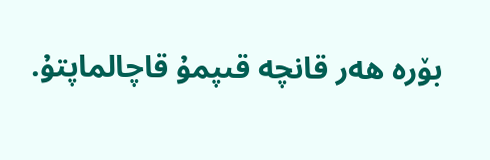بۆرە ھەر قانچە قىپمۇ قاچالماپتۇ.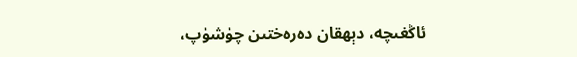ئاڭغىچە، دېھقان دەرەختىن چۈشۈپ،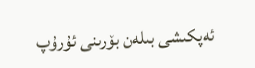ئەپكىشى بىلەن بۆرىنى ئۇرۇپ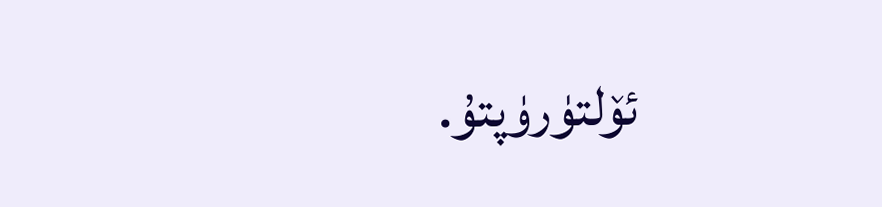ئۆلتۈرۈپتۇ.